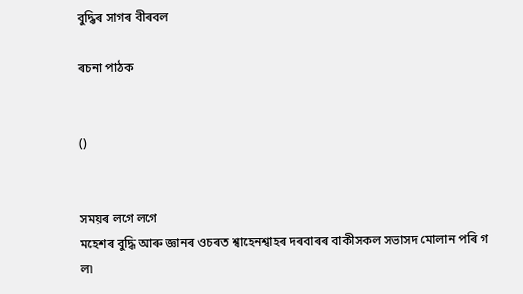বুদ্ধিৰ সাগৰ বীৰবল

ৰচনা পাঠক


()


সময়ৰ লগে লগে
মহেশৰ বুদ্ধি আৰু জ্ঞানৰ ওচৰত শ্বাহেনশ্বাহৰ দৰবাৰৰ বাকীসকল সভাসদ মোলান পৰি গ
ল৷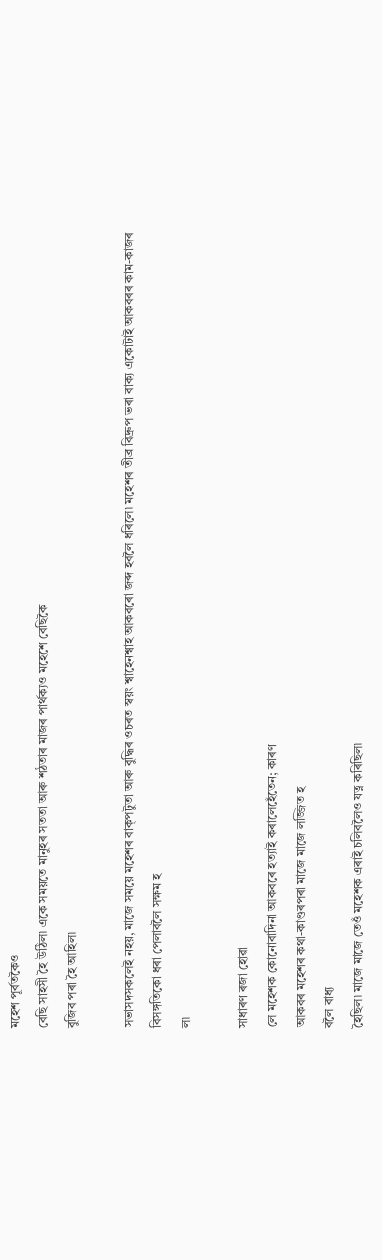মহেশ পূৰ্বতকৈও
বেছি সাহসী হৈ উঠিল৷ একে সময়তে মানুহৰ সততা আৰু শঠতাৰ মাজৰ পাৰ্থক্যও মহেশে বেছিকৈ
বুজিব পৰা হৈ আহিল৷

সভাসদসকলেই নহয়, মাজে সময়ে মহেশৰ বাক্‌পটুতা আৰু বুদ্ধিৰ ওচৰত স্বয়ং শ্বাহেনশ্বাহ আকবৰো জব্দ হবলৈ ধৰিলে৷ মহেশৰ তীব্ৰ বিদ্ৰুপ ভৰা বাক্য একোটাই আকবৰৰ কাম-কাজৰ
বিসঙ্গতিকো ধৰা পেলাবলৈ সক্ষম হ
ল৷

সাধাৰণ ৰজা হোৱা
লে মহেশক কোনোবাদিনা আকবৰে হত্যাই কৰালেহেঁতেন; কাৰণ
আকবৰ মহেশৰ কথা-কাণ্ডৰপৰা মাজে মাজে লজ্জিত হ
বলৈ বাধ্য
হৈছিল৷ মাজে মাজে তেওঁ মহেশক এৰাই চলিবলৈও যত্ন কৰিছিল৷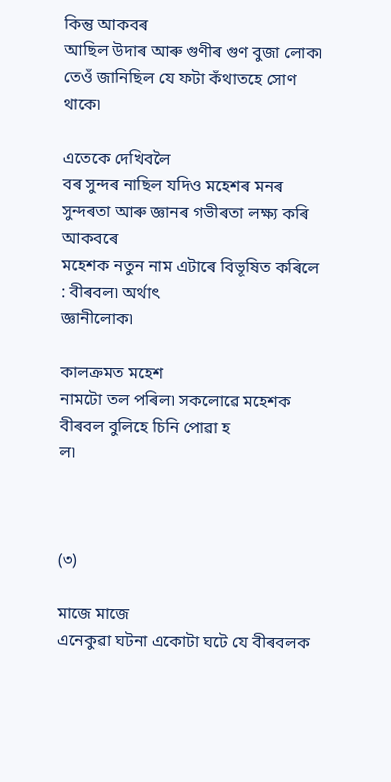কিন্তু আকবৰ
আছিল উদাৰ আৰু গুণীৰ গুণ বুজা লোক৷ তেওঁ জানিছিল যে ফটা কঁথাতহে সোণ থাকে৷

এতেকে দেখিবলৈ
বৰ সুন্দৰ নাছিল যদিও মহেশৰ মনৰ সুন্দৰতা আৰু জ্ঞানৰ গভীৰতা লক্ষ্য কৰি আকবৰে
মহেশক নতুন নাম এটাৰে বিভূষিত কৰিলে
: বীৰবল৷ অৰ্থাৎ
জ্ঞানীলোক৷

কালক্ৰমত মহেশ
নামটো তল পৰিল৷ সকলোৱে মহেশক বীৰবল বুলিহে চিনি পোৱা হ
ল৷



(৩)

মাজে মাজে
এনেকুৱা ঘটনা একোটা ঘটে যে বীৰবলক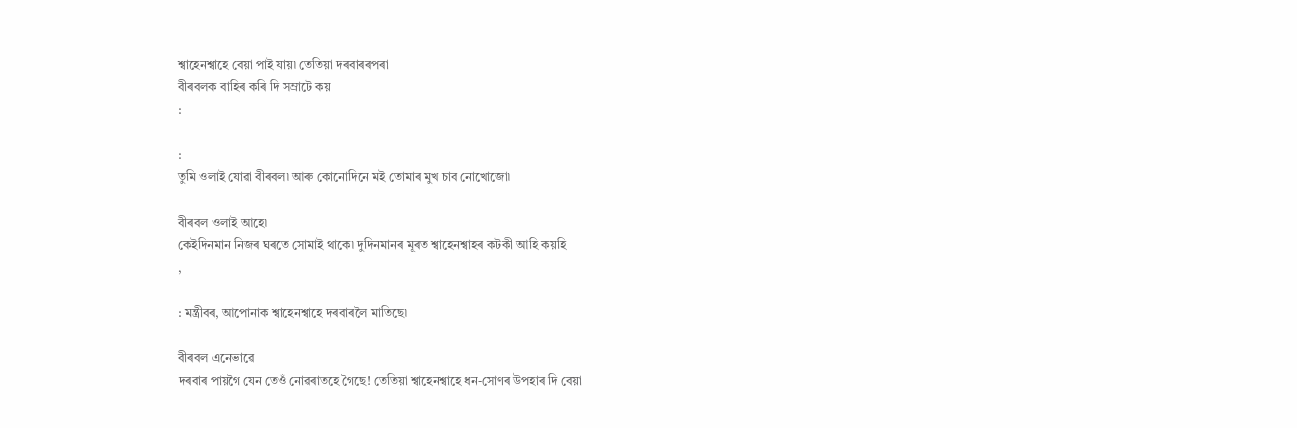শ্বাহেনশ্বাহে বেয়া পাই যায়৷ তেতিয়া দৰবাৰৰপৰা
বীৰবলক বাহিৰ কৰি দি সম্ৰাটে কয়
:

:
তুমি ওলাই যোৱা বীৰবল৷ আৰু কোনোদিনে মই তোমাৰ মুখ চাব নোখোজো৷

বীৰবল ওলাই আহে৷
কেইদিনমান নিজৰ ঘৰতে সোমাই থাকে৷ দুদিনমানৰ মূৰত শ্বাহেনশ্বাহৰ কটকী আহি কয়হি
,

: মন্ত্ৰীবৰ, আপোনাক শ্বাহেনশ্বাহে দৰবাৰলৈ মাতিছে৷

বীৰবল এনেভাৱে
দৰবাৰ পায়গৈ যেন তেওঁ নোৱৰাতহে গৈছে! তেতিয়া শ্বাহেনশ্বাহে ধন-সোণৰ উপহাৰ দি বেয়া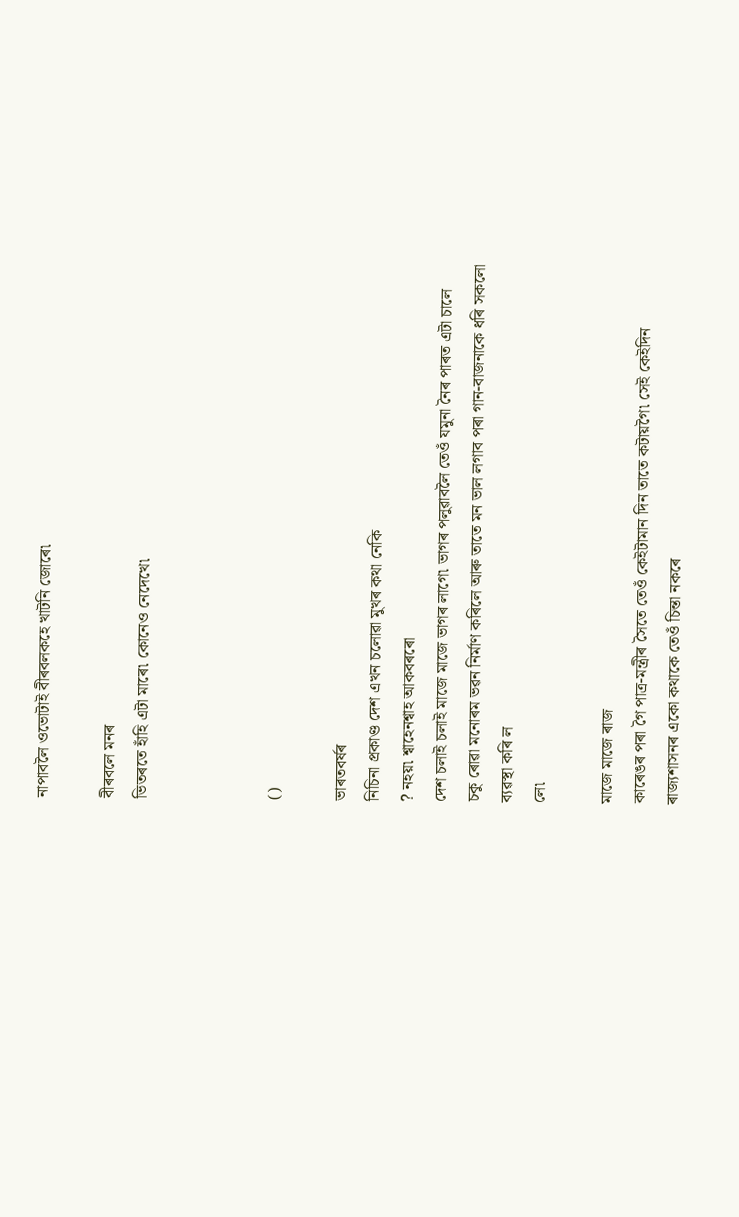নাপাবলৈ ওভোটাই বীৰবলকহে খাটনি জোৰে৷

বীৰবলে মনৰ
ভিতৰতে হাঁহি এটা মাৰে৷ কোনেও নেদেখে৷



()

ভাৰতবৰ্ষৰ
নিচিনা প্ৰকাণ্ড দেশ এখন চলোৱা মুখৰ কথা নেকি
? নহয়৷ শ্বাহেনশ্বাহ আকবৰৰো
দেশ চলাই চলাই মাজে মাজে ভাগৰ লাগে৷ ভাগৰ পলুৱাবলৈ তেওঁ যমুনা নৈৰ পাৰত এটা চালে
চকু ৰোৱা মনোৰম ভৱন নিৰ্মাণ কৰিলে আৰু তাতে মন ভাল লগাব পৰা গান-বাজনাকে ধৰি সকলো
ব্যৱস্থা কৰি ল
লে৷

মাজে মাজে ৰাজ
কাৰেঙৰ পৰা গৈ পাত্ৰ-মন্ত্ৰীৰ সৈতে তেওঁ কেইটামান দিন তাতে কটায়গৈ৷ সেই কেইদিন
ৰাজ্যশাসনৰ একো কথাকে তেওঁ চিন্তা নকৰে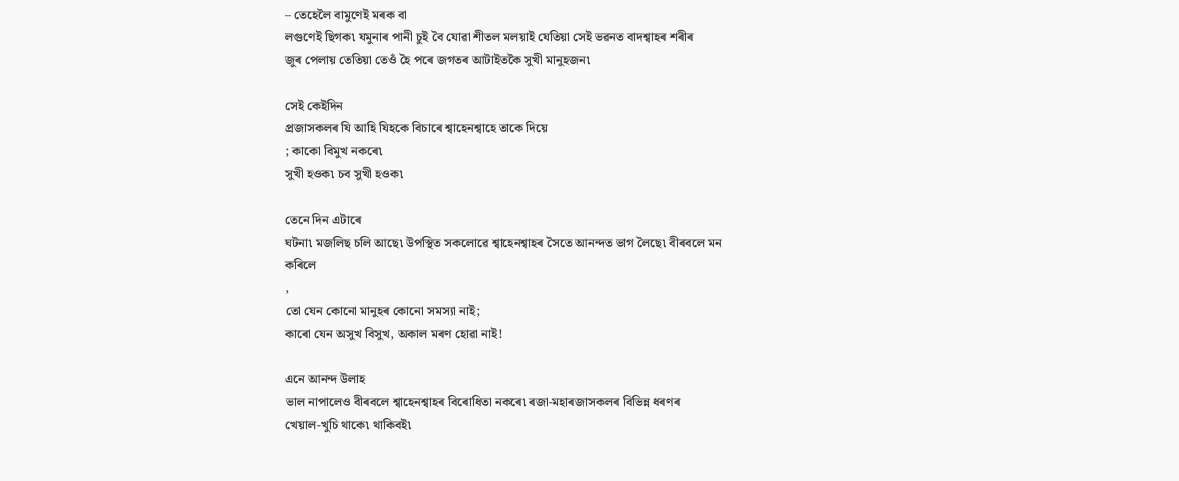– তেহেলৈ বামুণেই মৰক বা
লগুণেই ছিগক৷ যমুনাৰ পানী চুই বৈ যোৱা শীতল মলয়াই যেতিয়া সেই ভৱনত বাদশ্বাহৰ শৰীৰ
জুৰ পেলায় তেতিয়া তেওঁ হৈ পৰে জগতৰ আটাইতকৈ সুখী মানুহজন৷

সেই কেইদিন
প্ৰজাসকলৰ যি আহি যিহকে বিচাৰে শ্বাহেনশ্বাহে তাকে দিয়ে
; কাকো বিমুখ নকৰে৷
সুখী হওক৷ চব সুখী হওক৷

তেনে দিন এটাৰে
ঘটনা৷ মজলিছ চলি আছে৷ উপস্থিত সকলোৱে শ্বাহেনশ্বাহৰ সৈতে আনন্দত ভাগ লৈছে৷ বীৰবলে মন
কৰিলে
,
তো যেন কোনো মানুহৰ কোনো সমস্যা নাই;
কাৰো যেন অসুখ বিসুখ, অকাল মৰণ হোৱা নাই!

এনে আনন্দ উলাহ
ভাল নাপালেও বীৰবলে শ্বাহেনশ্বাহৰ বিৰোধিতা নকৰে৷ ৰজা-মহাৰজাসকলৰ বিভিন্ন ধৰণৰ
খেয়াল-খুচি থাকে৷ থাকিবই৷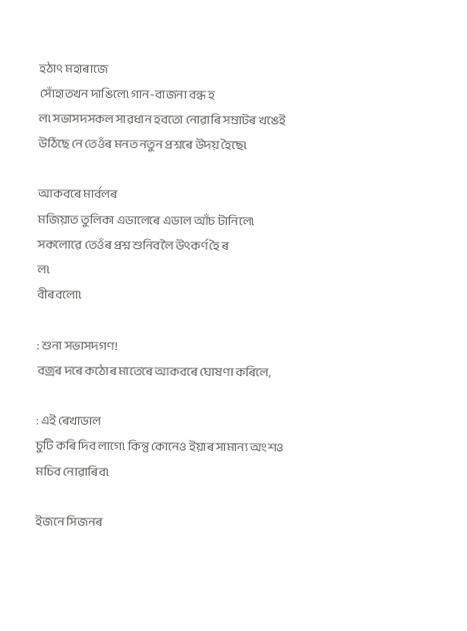হঠাৎ মহাৰাজে
সোঁহাতখন দাঙিলে৷ গান-বাজনা বন্ধ হ
ল৷ সভাসদসকল সাৱধান হবতো নোৱাৰি সম্ৰাটৰ খঙেই
উঠিছে নে তেওঁৰ মনত নতুন প্ৰশ্নৰে উদয় হৈছে৷

আকবৰে মাৰ্বলৰ
মজিয়াত তুলিকা এডালেৰে এডাল আঁচ টানিলে৷ সকলোৱে তেওঁৰ প্ৰশ্ন শুনিবলৈ উৎকৰ্ণ হৈ ৰ
ল৷
বীৰবলো৷

: শুনা সভাসদগণ!
বজ্ৰৰ দৰে কঠোৰ মাতেৰে আকবৰে ঘোষণা কৰিলে,

: এই ৰেখাডাল
চুটি কৰি দিব লাগে৷ কিন্তু কোনেও ইয়াৰ সামান্য অংশও মচিব নোৱাৰিব৷

ইজনে সিজনৰ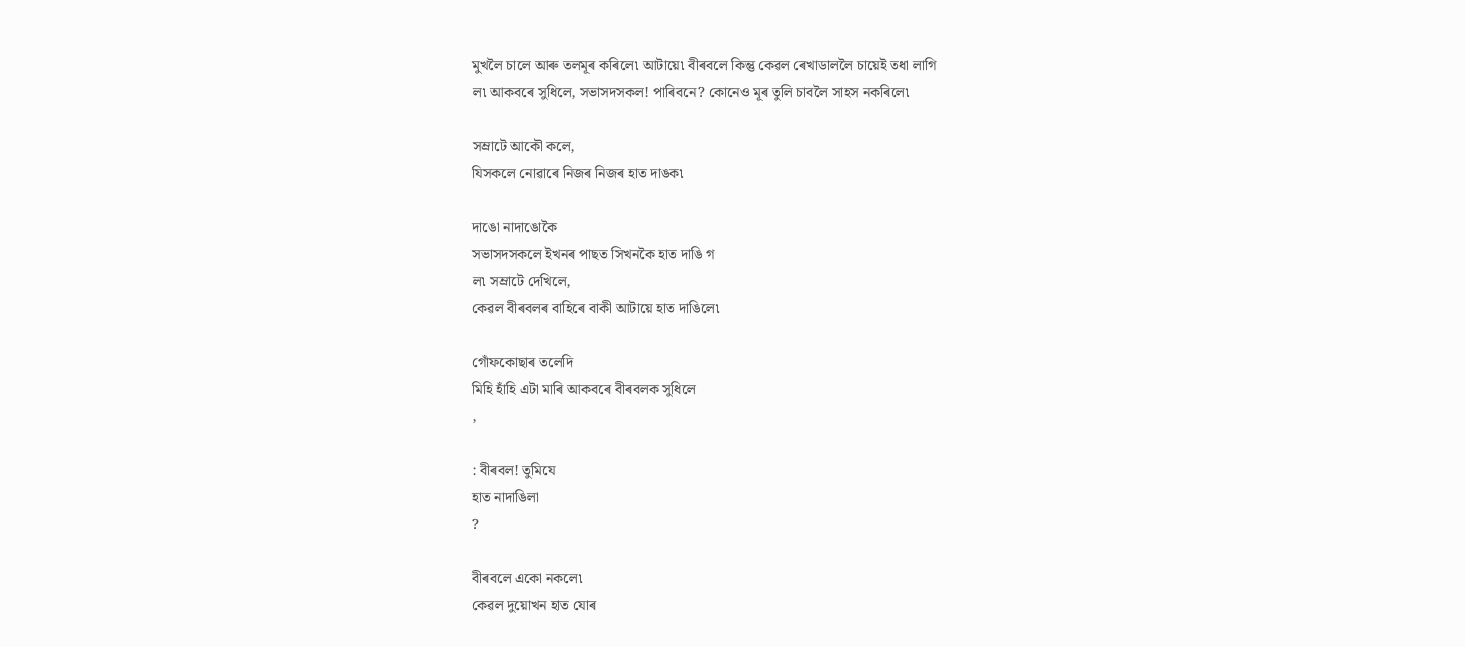মুখলৈ চালে আৰু তলমূৰ কৰিলে৷ আটায়ে৷ বীৰবলে কিন্তু কেৱল ৰেখাডাললৈ চায়েই তধা লাগি
ল৷ আকবৰে সুধিলে, সভাসদসকল! পাৰিবনে? কোনেও মূৰ তুলি চাবলৈ সাহস নকৰিলে৷

সম্ৰাটে আকৌ কলে,
যিসকলে নোৱাৰে নিজৰ নিজৰ হাত দাঙক৷

দাঙো নাদাঙোকৈ
সভাসদসকলে ইখনৰ পাছত সিখনকৈ হাত দাঙি গ
ল৷ সম্ৰাটে দেখিলে,
কেৱল বীৰবলৰ বাহিৰে বাকী আটায়ে হাত দাঙিলে৷

গোঁফকোছাৰ তলেদি
মিহি হাঁহি এটা মাৰি আকবৰে বীৰবলক সুধিলে
,

: বীৰবল! তুমিযে
হাত নাদাঙিলা
?

বীৰবলে একো নকলে৷
কেৱল দুয়োখন হাত যোৰ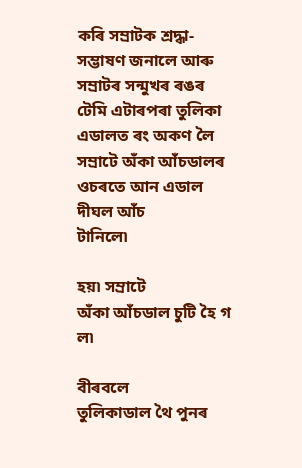কৰি সম্ৰাটক শ্ৰদ্ধা-সম্ভাষণ জনালে আৰু সম্ৰাটৰ সন্মুখৰ ৰঙৰ
টেমি এটাৰপৰা তুলিকা এডালত ৰং অকণ লৈ সম্ৰাটে অঁকা আঁচডালৰ ওচৰতে আন এডাল দীঘল আঁচ
টানিলে৷

হয়৷ সম্ৰাটে
অঁকা আঁচডাল চুটি হৈ গ
ল৷

বীৰবলে
তুলিকাডাল থৈ পুনৰ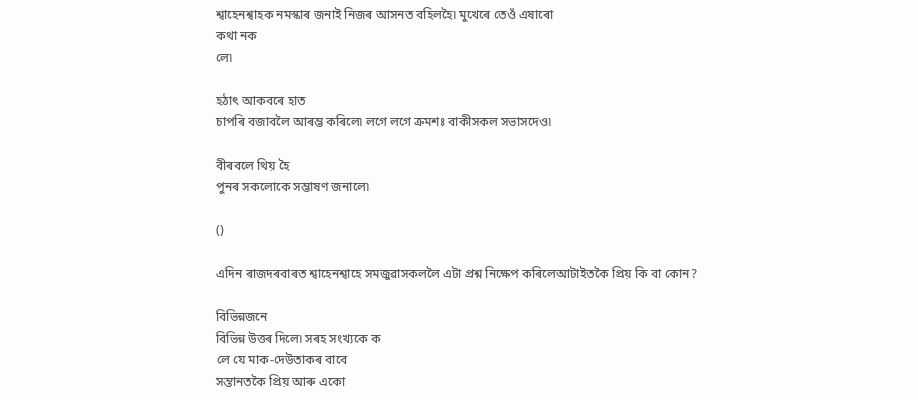শ্বাহেনশ্বাহক নমস্কাৰ জনাই নিজৰ আসনত বহিলহৈ৷ মুখেৰে তেওঁ এষাৰো
কথা নক
লে৷

হঠাৎ আকবৰে হাত
চাপৰি বজাবলৈ আৰম্ভ কৰিলে৷ লগে লগে ক্ৰমশঃ বাকীসকল সভাসদেও৷

বীৰবলে থিয় হৈ
পুনৰ সকলোকে সম্ভাষণ জনালে৷

()

এদিন ৰাজদৰবাৰত শ্বাহেনশ্বাহে সমজুৱাসকললৈ এটা প্ৰশ্ন নিক্ষেপ কৰিলেআটাইতকৈ প্ৰিয় কি বা কোন?

বিভিন্নজনে
বিভিন্ন উত্তৰ দিলে৷ সৰহ সংখ্যকে ক
লে যে মাক-দেউতাকৰ বাবে
সন্তানতকৈ প্ৰিয় আৰু একো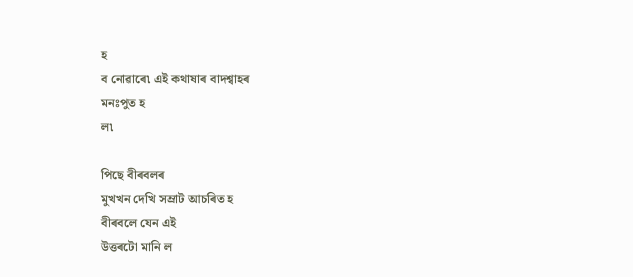হ
ব নোৱাৰে৷ এই কথাষাৰ বাদশ্বাহৰ
মনঃপুত হ
ল৷

পিছে বীৰবলৰ
মুখখন দেখি সম্ৰাট আচৰিত হ
বীৰবলে যেন এই
উত্তৰটো মানি ল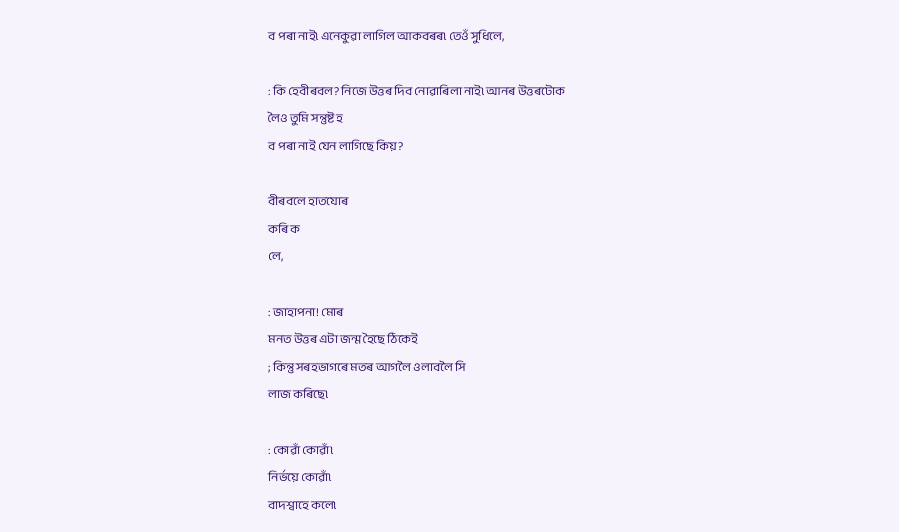ব পৰা নাই৷ এনেকুৱা লাগিল আকবৰৰ৷ তেওঁ সুধিলে,

: কি হেবীৰবল? নিজে উত্তৰ দিব নোৱাৰিলা নাই৷ আনৰ উত্তৰটোক
লৈও তুমি সন্তুষ্ট হ
ব পৰা নাই যেন লাগিছে কিয়?

বীৰবলে হাতযোৰ
কৰি ক
লে,

: জাহাপনা! মোৰ
মনত উত্তৰ এটা জন্ম হৈছে ঠিকেই
; কিন্তু সৰহভাগৰে মতৰ আগলৈ ওলাবলৈ সি
লাজ কৰিছে৷

: কোৱাঁ কোৱাঁ৷
নিৰ্ভয়ে কোৱাঁ৷
বাদশ্বাহে কলে৷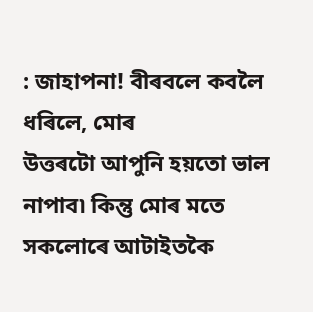: জাহাপনা! বীৰবলে কবলৈ ধৰিলে, মোৰ
উত্তৰটো আপুনি হয়তো ভাল নাপাব৷ কিন্তু মোৰ মতে সকলোৰে আটাইতকৈ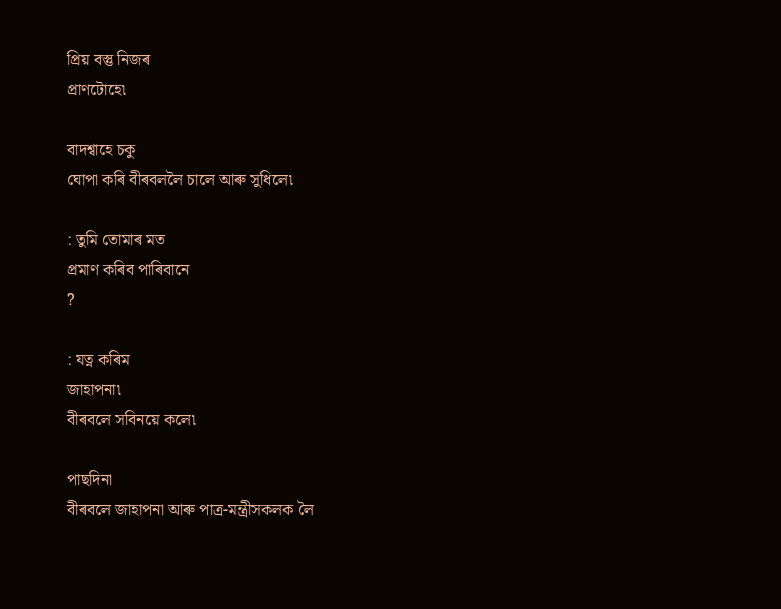প্ৰিয় বস্তু নিজৰ
প্ৰাণটোহে৷

বাদশ্বাহে চকু
ঘোপা কৰি বীৰবললৈ চালে আৰু সুধিলে৷

: তুমি তোমাৰ মত
প্ৰমাণ কৰিব পাৰিবানে
?

: যত্ন কৰিম
জাহাপনা৷
বীৰবলে সবিনয়ে কলে৷

পাছদিনা
বীৰবলে জাহাপনা আৰু পাত্ৰ-মন্ত্ৰীসকলক লৈ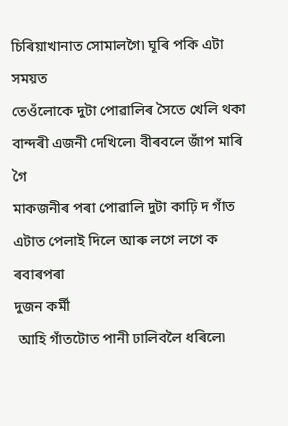চিৰিয়াখানাত সোমালগৈ৷ ঘূৰি পকি এটা সময়ত
তেওঁলোকে দুটা পোৱালিৰ সৈতে খেলি থকা বান্দৰী এজনী দেখিলে৷ বীৰবলে জাঁপ মাৰি গৈ
মাকজনীৰ পৰা পোৱালি দুটা কাঢ়ি দ গাঁত এটাত পেলাই দিলে আৰু লগে লগে ক
ৰবাৰপৰা
দুজন কৰ্মী
 আহি গাঁতটোত পানী ঢালিবলৈ ধৰিলে৷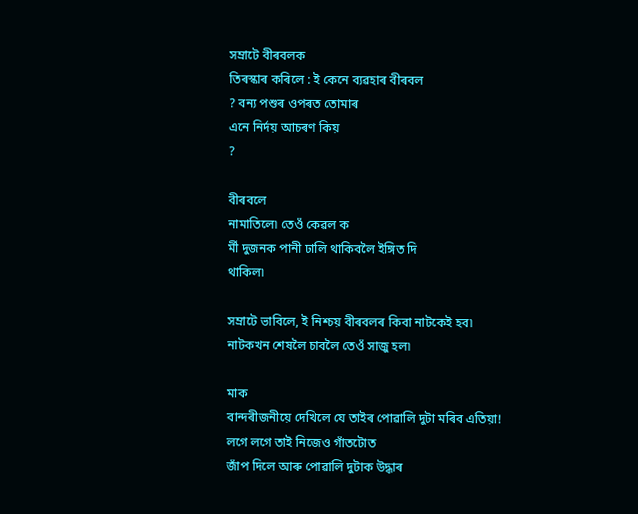সম্ৰাটে বীৰবলক
তিৰস্কাৰ কৰিলে : ই কেনে ব্যৱহাৰ বীৰবল
? বন্য পশুৰ ওপৰত তোমাৰ
এনে নিৰ্দয় আচৰণ কিয়
?

বীৰবলে
নামাতিলে৷ তেওঁ কেৱল ক
ৰ্মী দুজনক পানী ঢালি থাকিবলৈ ইঙ্গিত দি
থাকিল৷

সম্ৰাটে ভাবিলে, ই নিশ্চয় বীৰবলৰ কিবা নাটকেই হব৷ নাটকখন শেষলৈ চাবলৈ তেওঁ সাজু হল৷

মাক
বান্দৰীজনীয়ে দেখিলে যে তাইৰ পোৱালি দুটা মৰিব এতিয়া! লগে লগে তাই নিজেও গাঁতটোত
জাঁপ দিলে আৰু পোৱালি দুটাক উদ্ধাৰ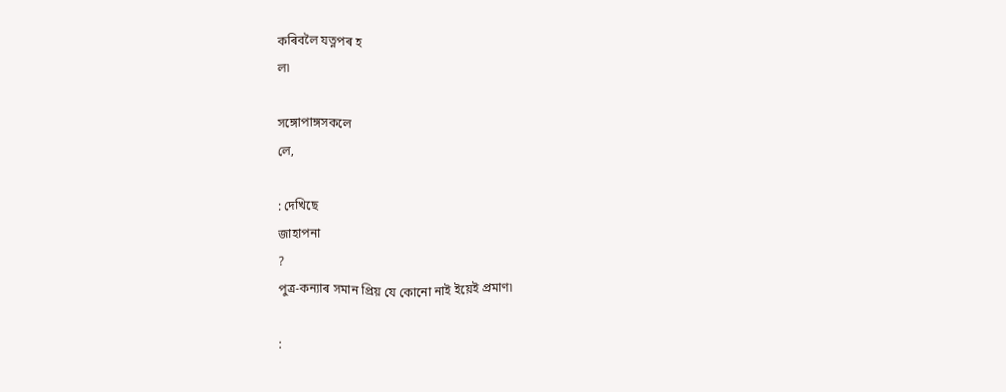কৰিবলৈ যত্নপৰ হ
ল৷

সঙ্গোপাঙ্গসকলে
লে,

: দেখিছে
জাহাপনা
?
পুত্ৰ-কন্যাৰ সমান প্ৰিয় যে কোনো নাই ইয়েই প্ৰমাণ৷

: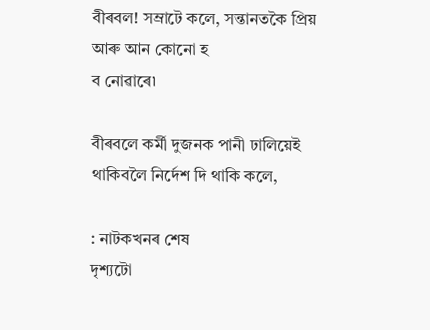বীৰবল! সম্ৰাটে কলে, সন্তানতকৈ প্ৰিয়
আৰু আন কোনো হ
ব নোৱাৰে৷

বীৰবলে কৰ্মী দুজনক পানী ঢালিয়েই থাকিবলৈ নিৰ্দেশ দি থাকি কলে,

: নাটকখনৰ শেষ
দৃশ্যটো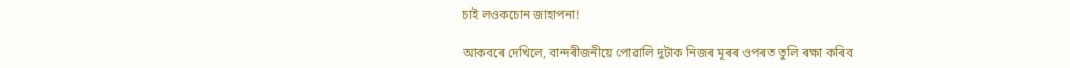চাই লওকচোন জাহাপনা!

আকবৰে দেখিলে, বান্দৰীজনীয়ে পোৱালি দুটাক নিজৰ মূৰৰ ওপৰত তুলি ৰক্ষা কৰিব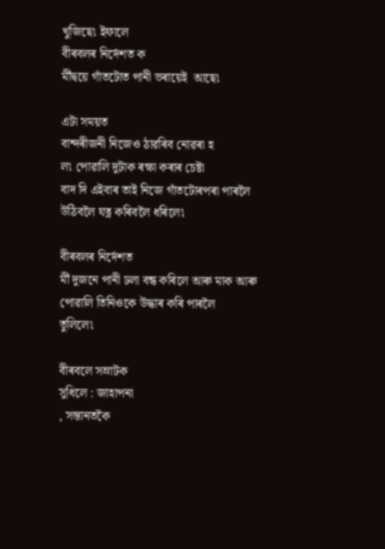খুজিছে৷ ইফালে
বীৰবলৰ নিৰ্দেশত ক
ৰ্মীদ্বয়ে গাঁতটোত পানী ভৰায়েই  আছে৷

এটা সময়ত
বান্দৰীজনী নিজেও ঠাৱৰিব নোৱৰা হ
ল৷ পোৱালি দুটাক ৰক্ষা কৰাৰ চেষ্টা
বাদ দি এইবাৰ তাই নিজে গাঁতটোৰপৰা পাৰলৈ উঠিবলৈ যত্ন কৰিবলৈ ধৰিলে৷

বীৰবলৰ নিৰ্দেশত
ৰ্মী দুজনে পানী ঢলা বন্ধ কৰিলে আৰু মাক আৰু পোৱালি তিনিওকে উদ্ধাৰ কৰি পাৰলৈ
তুলিলে৷

বীৰবলে সম্ৰাটক
সুধিলে : জাহাপনা
, সন্তানতকৈ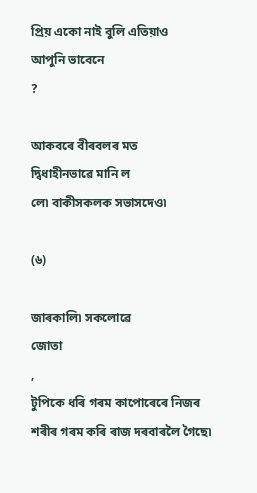প্ৰিয় একো নাই বুলি এতিয়াও
আপুনি ভাবেনে
?

আকবৰে বীৰবলৰ মত
দ্বিধাহীনভাৱে মানি ল
লে৷ বাকীসকলক সভাসদেও৷

(৬)

জাৰকালি৷ সকলোৱে
জোতা
,
টুপিকে ধৰি গৰম কাপোৰেৰে নিজৰ শৰীৰ গৰম কৰি ৰাজ দৰবাৰলৈ গৈছে৷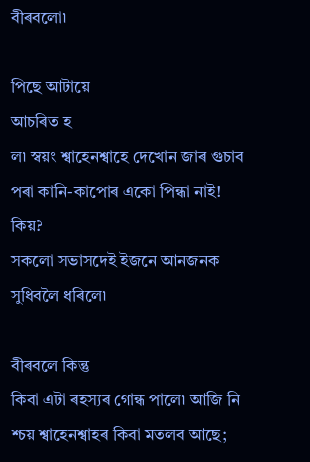বীৰবলো৷

পিছে আটায়ে
আচৰিত হ
ল৷ স্বয়ং শ্বাহেনশ্বাহে দেখোন জাৰ গুচাব পৰা কানি-কাপোৰ একো পিন্ধা নাই! কিয়?
সকলো সভাসদেই ইজনে আনজনক সুধিবলৈ ধৰিলে৷

বীৰবলে কিন্তু
কিবা এটা ৰহস্যৰ গোন্ধ পালে৷ আজি নি
শ্চয় শ্বাহেনশ্বাহৰ কিবা মতলব আছে;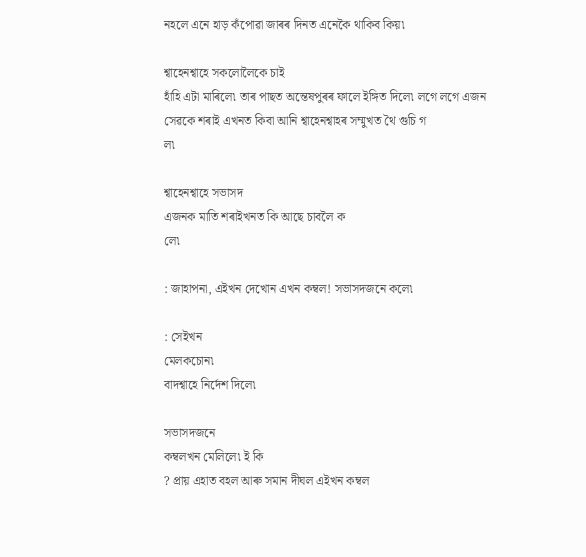নহলে এনে হাড় কঁপোৱা জাৰৰ দিনত এনেকৈ থাকিব কিয়৷

শ্বাহেনশ্বাহে সকলোলৈকে চাই
হাঁহি এটা মাৰিলে৷ তাৰ পাছত অন্তেষপুৰৰ ফালে ইঙ্গিত দিলে৷ লগে লগে এজন
সেৱকে শৰাই এখনত কিবা আনি শ্বাহেনশ্বাহৰ সম্মুখত থৈ গুচি গ
ল৷

শ্বাহেনশ্বাহে সভাসদ
এজনক মাতি শৰাইখনত কি আছে চাবলৈ ক
লে৷

: জাহাপনা, এইখন দেখোন এখন কম্বল! সভাসদজনে কলে৷

: সেইখন
মেলকচোন৷
বাদশ্বাহে নিৰ্দেশ দিলে৷

সভাসদজনে
কম্বলখন মেলিলে৷ ই কি
? প্ৰায় এহাত বহল আৰু সমান দীঘল এইখন কম্বল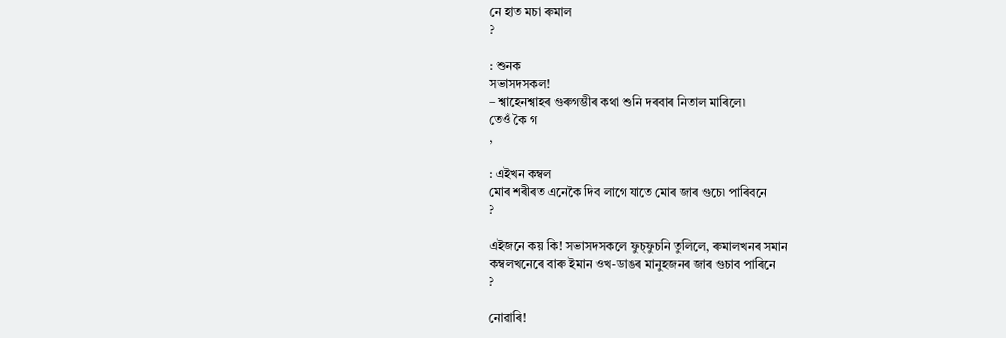নে হাত মচা ৰুমাল
?

: শুনক
সভাসদসকল!
– শ্বাহেনশ্বাহৰ গুৰুগম্ভীৰ কথা শুনি দৰবাৰ নিতাল মাৰিলে৷
তেওঁ কৈ গ
,

: এইখন কম্বল
মোৰ শৰীৰত এনেকৈ দিব লাগে যাতে মোৰ জাৰ গুচে৷ পাৰিবনে
?

এইজনে কয় কি! সভাসদসকলে ফুচ্‌ফুচনি তুলিলে, ৰুমালখনৰ সমান
কম্বলখনেৰে বাৰু ইমান ওখ-ডাঙৰ মানুহজনৰ জাৰ গুচাব পাৰিনে
?

নোৱাৰি!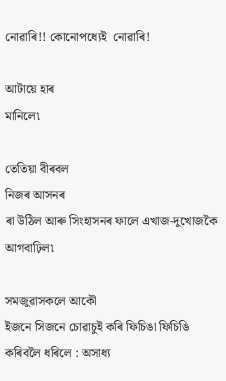নোৱাৰি!! কোনোপধ্যেই  নোৱাৰি!

আটায়ে হাৰ
মানিলে৷

তেতিয়া বীৰবল
নিজৰ আসনৰ
ৰা উঠিল আৰু সিংহাসনৰ ফালে এখাজ-দুখোজকৈ আগবাঢ়িল৷

সমজুৱাসকলে আকৌ
ইজনে সিজনে চোৱাচুই কৰি ফিচিঙা ফিচিঙি কৰিবলৈ ধৰিলে : অসাধ্য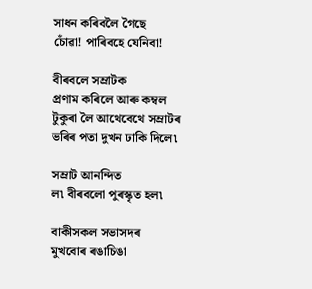সাধন কৰিবলৈ গৈছে
চোঁৱা! পাৰিবহে যেনিবা!

বীৰবলে সম্ৰাটক
প্ৰণাম কৰিলে আৰু কম্বল টুকুৰা লৈ আথেবেথে সম্ৰাটৰ ভৰিৰ পতা দুখন ঢাকি দিলে৷

সম্ৰাট আনন্দিত
ল৷ বীৰবলো পুৰস্কৃত হল৷

বাকীসকল সভাসদৰ
মুখবোৰ ৰঙাচিঙা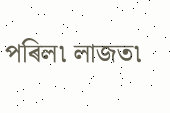পৰিল৷ লাজত৷